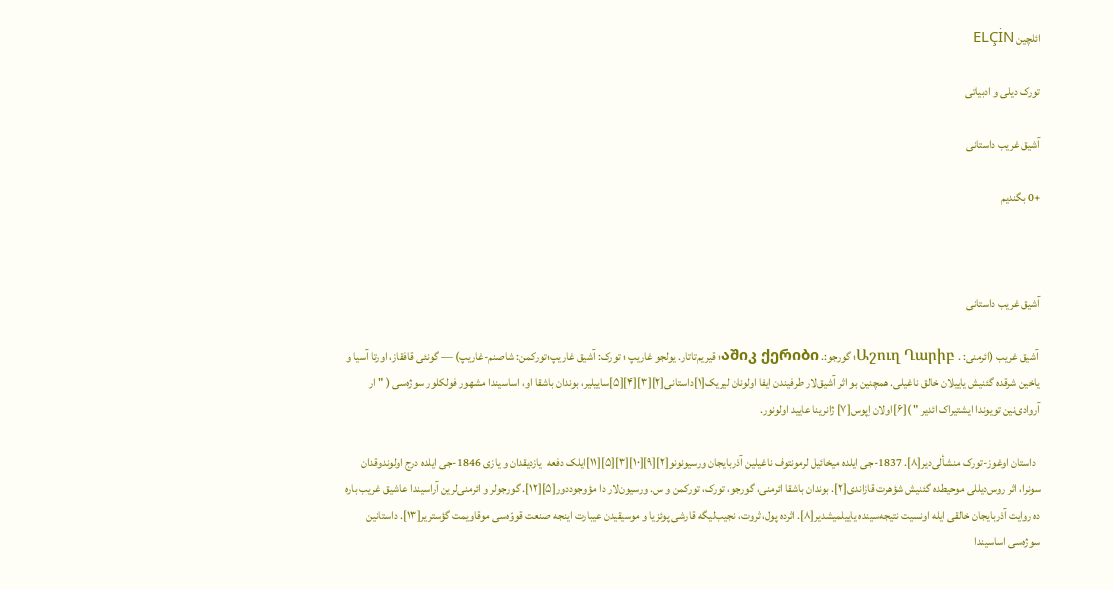ائلچین ELÇİN

تورک دیلی و ادبیاتی

آشیق غریب داستانی

+0 بگندیم



آشیق غریب داستانی

 آشیق غریب (ائرمنی: . Աշուղ Ղարիբ؛ گورجو:. აშიკ ქერიბი؛ قیریم‌تاتار. یولجو غاریپ ؛ تورک: آشیق غاریپ؛تورکمن: شاصنم-غاریپ) — گونئی قافقاز، اورتا آسیا و یاخین شرقده گئنیش یاییلان خالق ناغیلی. همچنین بو اثر آشیق‌لار طرفیندن ایفا اولونان لیریک[۱]داستانی[۲][۳][۴][۵]ساییلیر، بوندان باشقا او، اساسیندا مشهور فولکلور سوژه‌سی ( " ار آروادی‌نین تویوندا ایشتیراک ائدیر " )[۶]اولان اِپوس[۷] ژانرینا عایید اولونور.

  داستان اوغوز-تورک منشألی‌دیر[۸]. 1837-جی ایلده میخائیل لرمونتوف ناغیلین آذربایجان ورسیونونو[۲][۹][۱۰][۳][۵][۱۱]ایلک دفعه  یازدیقدان و یازی 1846-جی ایلده درج اولوندوقدان سونرا، اثر روس‌دیللی موحیطده گئنیش شؤهرت قازاندی[۲]. بوندان باشقا ائرمنی، گورجو، تورک، تورکمن و س. ورسیون‌لار دا مؤوجوددور[۵][۱۲]. گورجولر و ائرمنی‌لرین آراسیندا عاشیق غریب باره ده روایت آذربایجان خالقی ایله اونسیت نتیجه‌سینده یاییلمیشدیر[۸]. اثرده پول، ثروت، نجیب‌لیگه قارشی پوئزیا و موسیقیدن عیبارت اینجه صنعت قووّه‌سی موقاویمت گؤستریر[۱۳]. داستانین سوژه‌سی اساسیندا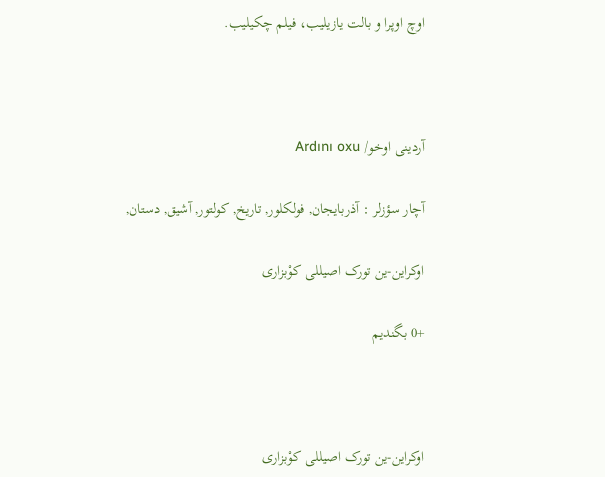اوچ اوپرا و بالت یازیلیب، فیلم چکیلیب.



آردینی اوخو/ Ardını oxu

آچار سؤزلر : آذربایجان, فولکلور, تاریخ, کولتور, آشیق, دستان,

اوکراین‌-ین تورک اصیللی کوْبزاری

+0 بگندیم



اوکراین‌-ین تورک اصیللی کوْبزاری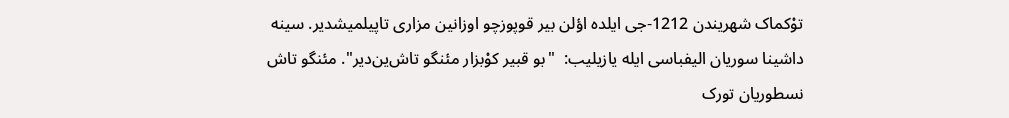توْکماک شهریندن 1212-جی ایلده اؤلن بیر قوپوزچو اوزانین مزاری تاپیلمیشدیر. سینه داشینا سوریان الیفباسی ایله یازیلیب:  "بو قبیر کوْبزار مئنگو تاش‌ین‌دیر‌". مئنگو تاش نسطوریان تورک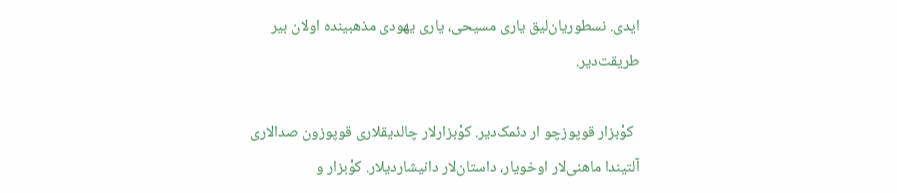ایدی. نسطوریان‌لیق یاری مسیحی، یاری یهودی مذهبینده اولان بیر طریقت‌دیر.

  کوْبزار قوپوزچو ار دئمک‌دیر. کوْبزارلار چالدیقلاری قوپوزون صدالاری آلتیندا ماهنی‌لار اوخویار، داستان‌لار دانیشاردیلار. کوْبزار و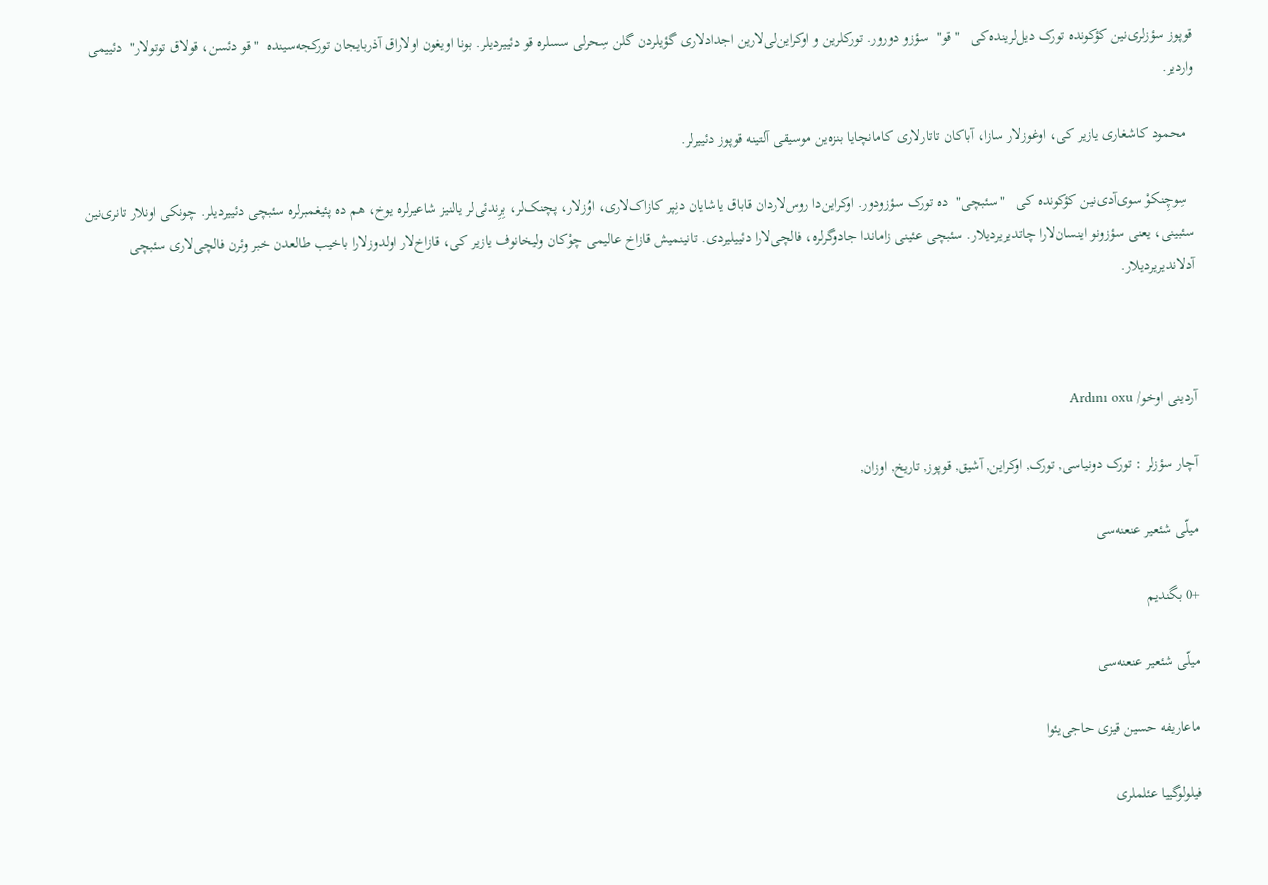قوپوز سؤزلری‌نین کؤکونده تورک دیل‌لرینده‌کی   "قو‌"  سؤزو دورور. تورکلرین و اوکراین‌لی‌لارین اجدادلاری گؤیلردن گلن سِحرلی سسلره قو دئییردیلر. بونا اویغون اولاراق آذربایجان تورکجه‌سینده  "قو دئسن، قولاق توتولار‌"  دئییمی واردیر.

  محمود کاشغاری یازیر کی، اوغوزلار سازا، آباکان تاتارلاری کامانچایا بنزه‌ین موسیقی آلتینه قوپوز دئییرلر.

  سِوچِنکوْ سوی‌آدی‌نین کؤکونده کی   "سئبچی‌"  ده تورک سؤزودور. اوکراین‌دا روس‌لاردان قاباق یاشایان دنِپر کازاک‌لاری، اوُزلار، پچنک‌لر، بِرِندئی‌لر یالنیز شاعیرلره یوخ، هم ده پئیغمبرلره سئبچی دئییردیلر. چونکی اونلار تانری‌نین سئبینی، یعنی سؤزونو اینسان‌لارا چاتدیریردیلار. سئبچی عئینی زاماندا جادوگرلره، فالچی‌لارا دئییلیردی. تانینمیش قازاخ عالیمی چوْکان ولیخانوف یازیر کی، قازاخ‌لار اولدوزلارا باخیب طالعدن خبر وئرن فالچی‌لاری سئبچی آدلاندیریردیلار.



آردینی اوخو/ Ardını oxu

آچار سؤزلر : تورک دونیاسی, تورک, اوکراین, آشیق, قوپوز, تاریخ, اوزان,

میلّی شئعیر عنعنه‌سی

+0 بگندیم

میلّی شئعیر عنعنه‌سی

ماعاریفه حسین قیزی حاجی‌یئوا

فیلولوگییا عئلملری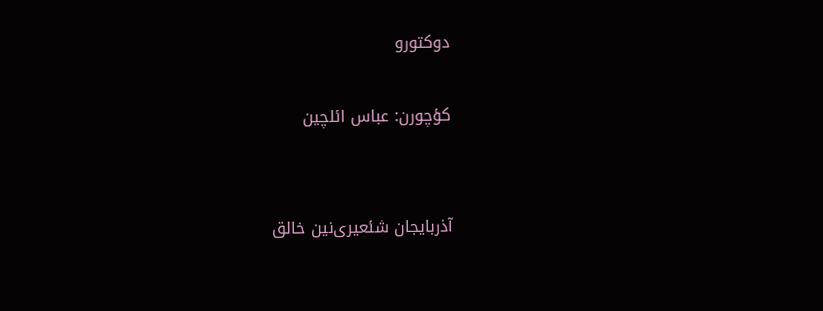دوکتورو

کؤچورن: عباس ائلچین


آذربایجان شئعیری‌نین خالق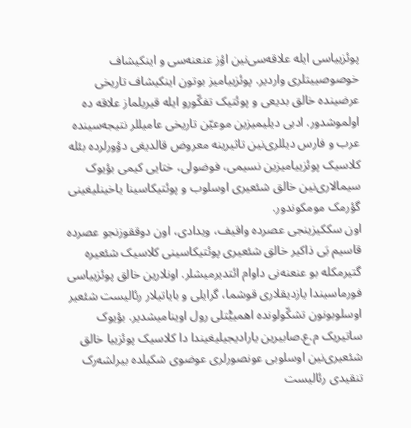پوئزییاسی ایله علاقه‌سی‌نین اؤز عنعنه‌سی و اینکیشاف خوصوصییتلری واردیر. پوئزییامیز بوتون اینکیشاف تاریخی عرضینده خالق بدیعی و پوئتیک تفکّورو ایله قیریلماز علاقه ده اولموشدور. ادبی دیلیمیزین موعیّن تاریخی عامیللر نتیجه‌سینده عرب و فارس دیللری‌نین تاثیرینه معروض قالدیغی دؤورلرده بئله کلاسیک پوئزییامیزین نسیمی، فوضولی، ختایی کیمی بؤیوک سیمالاری‌نین خالق شئعیری اوسلوب و پوئتیکاسینا یاخینلیغینی گؤرمک مومکوندور.
اون سککیزینجی عصرده واقیف، ویدادی، اون دوققوزنجو عصرده قاسیم بَی ذاکیر خالق شئعیری پوئتیکاسینی کلاسیک شئعیره گتیرمکله بو عنعنه‌نی داوام ائتدیرمیشلر. اونلارین خالق پوئزییاسی فورماسیندا یازدیقلاری قوشما، گرایلی و بایاتیلار رئالیست شئعیر اوسلوبونون تشکّولونده اهمییّْتلی رول اوینامیشدیر. بؤیوک ساتیریک م.ع.صابیرین یارادیجیلیغیندا دا کلاسیک پوئزییا خالق شئعیری‌نین اوسلوبی عونصورلری عوضوی شکیلده بیرلشه‌رک تنقیدی رئالیست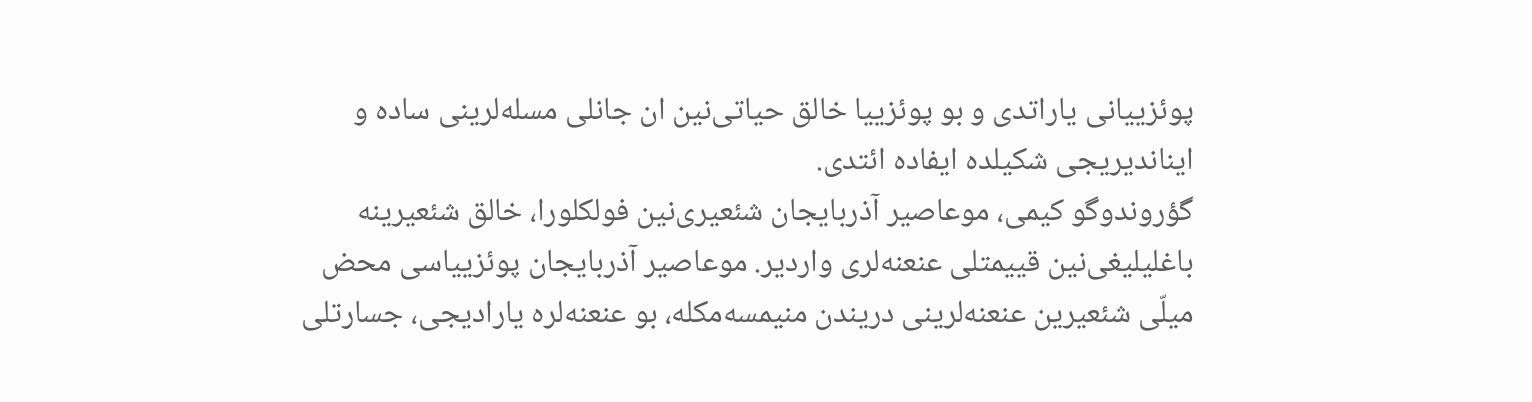پوئزییانی یاراتدی و بو پوئزییا خالق حیاتی‌نین ان جانلی مسله‌لرینی ساده و ایناندیریجی شکیلده ایفاده ائتدی.
گؤروندوگو کیمی، موعاصیر آذربایجان شئعیری‌نین فولکلورا، خالق شئعیرینه باغلیلیغی‌نین قییمتلی عنعنه‌لری واردیر. موعاصیر آذربایجان پوئزییاسی محض میلّی شئعیرین عنعنه‌لرینی دریندن منیمسه‌مکله، بو عنعنه‌لره یارادیجی، جسارتلی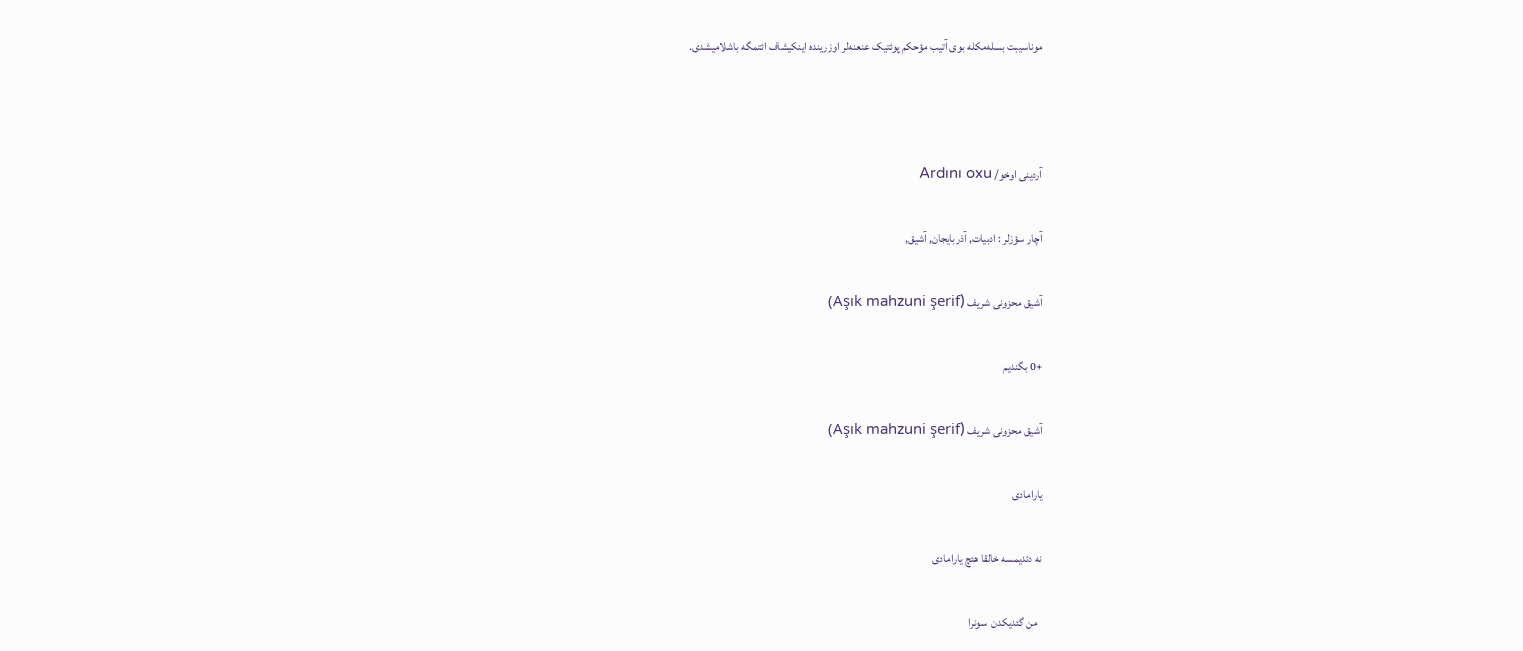موناسیبت بسله‌مکله بوی آتیب مؤحکم پوئتیک عنعنه‌لر اوزرینده اینکیشاف ائتمگه باشلامیشدی.



آردینی اوخو/ Ardını oxu

آچار سؤزلر : ادبیات, آذربایجان, آشیق,

آشیق محزونی شریف (Aşık mahzuni şerif)

+0 بگندیم

آشیق محزونی شریف (Aşık mahzuni şerif)

یارامادی

نه دئدیمسه خالقا هئچ یارامادی

  من گئدیكدن  سونرا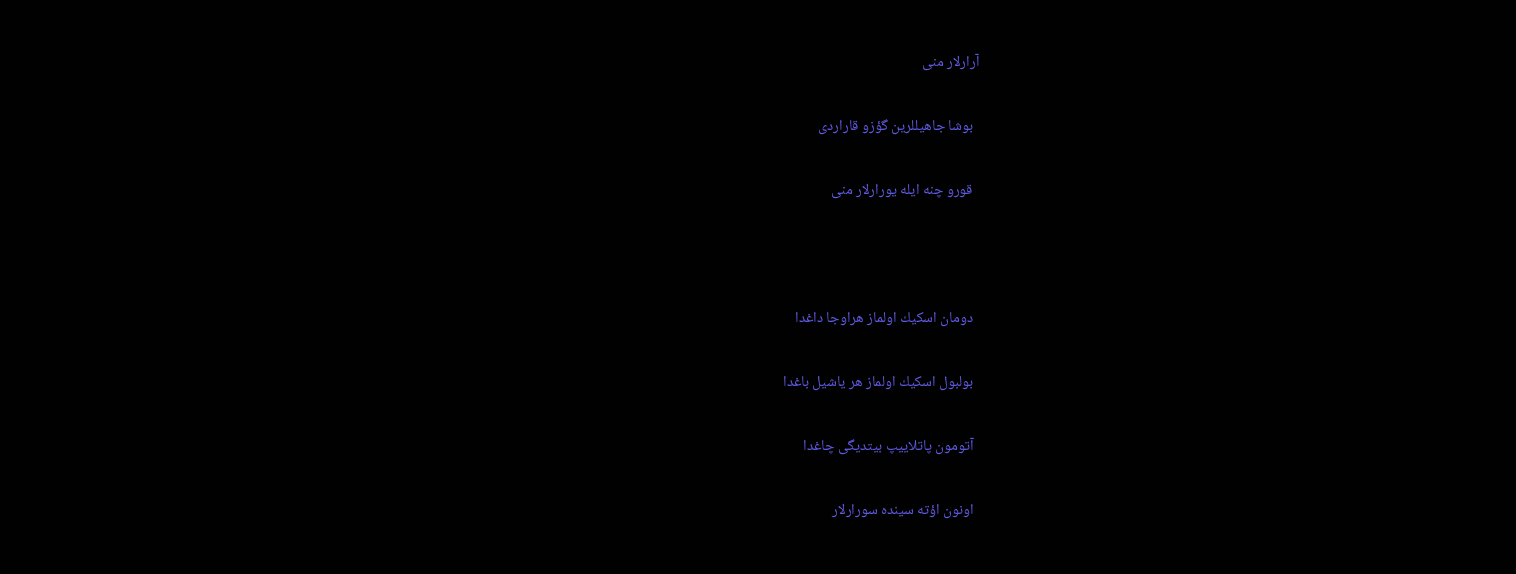آرارلار منی

  بوشا جاهیللرین گؤزو قاراردی

  قورو چنه ایله یورارلار منی



  دومان اسكیك اولماز هراوجا داغدا

  بولبول اسكیك اولماز هر یاشیل باغدا

  آتومون پاتلاییپ بیتدیگی چاغدا

  اونون اؤته سینده سورارلار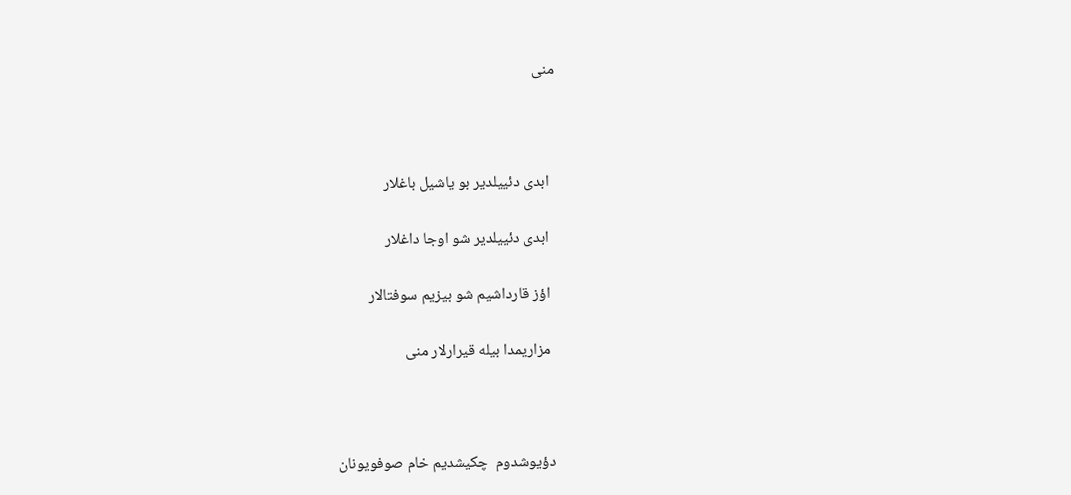منی



  ابدی دئییلدیر بو یاشیل باغلار

  ابدی دئییلدیر شو اوجا داغلار

  اؤز قارداشیم شو بیزیم سوفتالار

  مزاریمدا بیله قیرارلار منی



 دؤیوشدوم  چكیشدیم خام صوفویونان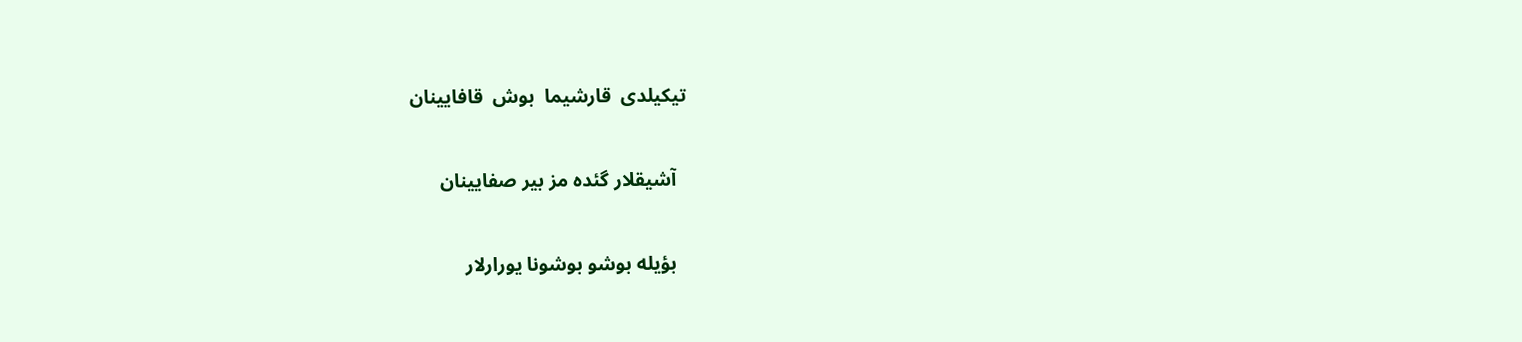تیكیلدی  قارشیما  بوش  قافایینان

  آشیقلار گئده مز بیر صفایینان

  بؤیله بوشو بوشونا یورارلار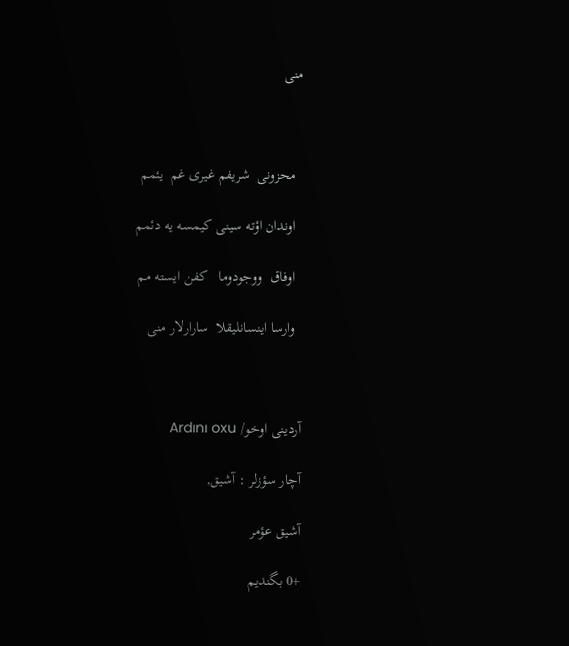منی



  محزونی  شریفم غیری غم  یئمم

  اوندان اؤته سینی كیمسه یه دئمم

  اوفاق  ووجودوما   كفن ایسته مم

  وارسا اینسانلیقلا  سارارلار منی



آردینی اوخو/ Ardını oxu

آچار سؤزلر : آشیق,

آشیق عؤمر

+0 بگندیم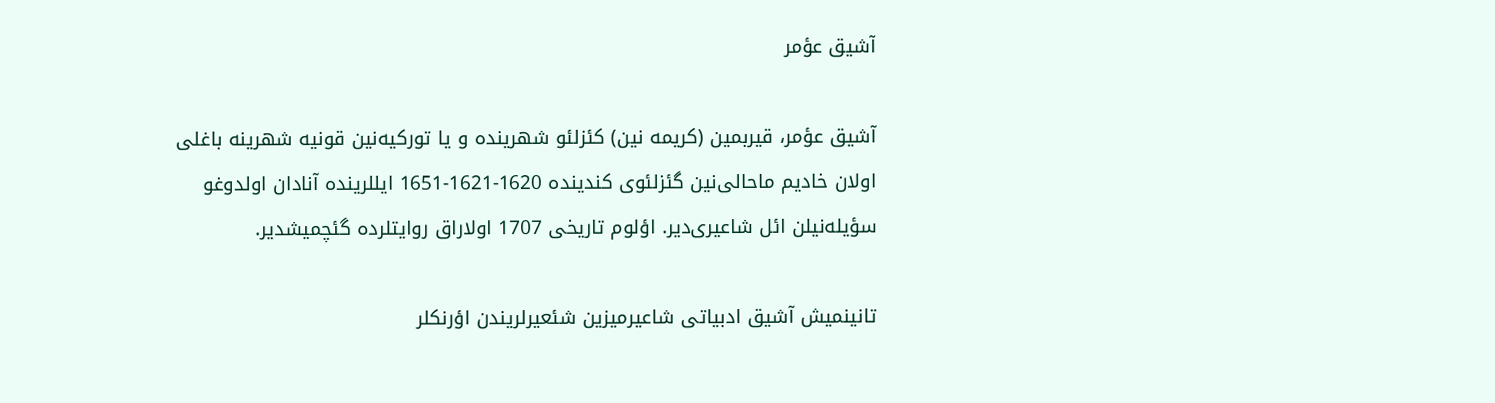آشیق عؤمر

آشیق عؤمر، قیربمین (كریمه نین) كئزلئو شهرینده و یا توركیه‌نین قونیه شهرینه باغلی اولان خادیم ماحالی‌نین گئزلئوی كندینده 1620-1621-1651 ایللرینده آنادان اولدوغو سؤیله‌نیلن ائل شاعیری‌دیر. اؤلوم تاریخی 1707 اولاراق روایتلرده گئچمیشدیر.

تانینمیش آشیق ادبیاتی شاعیرمیزین شئعیرلریندن اؤرنكلر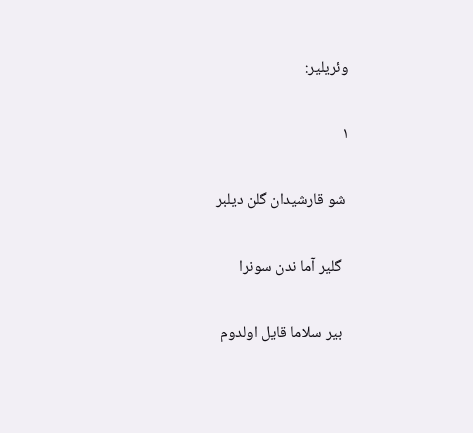وئریلیر:

۱

 شو قارشیدان گلن دیلبر

  گلیر آما ندن سونرا

  بیر سلاما قایل اولدوم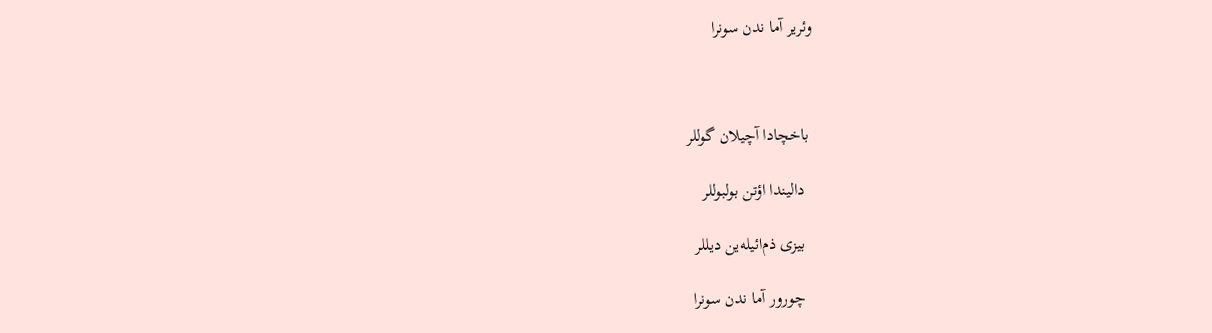وئریر آما ندن سونرا



 باخچادا آچیلان گوللر

  دالیندا اؤتن بولبوللر

  بیزی ذم‌ائیله‌ین دیللر

  چورور آما ندن سونرا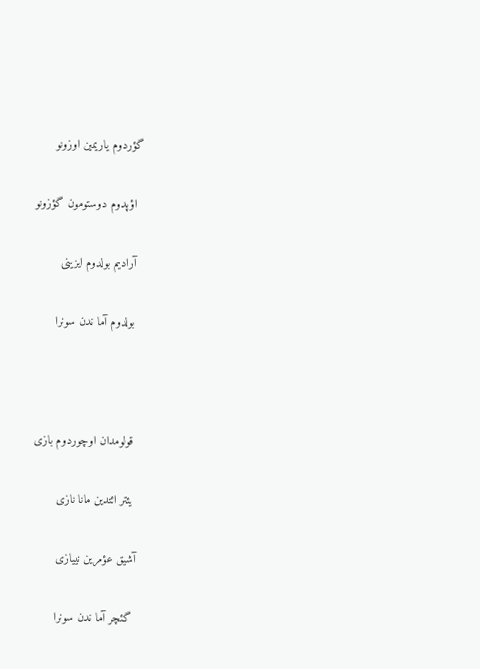گؤردوم یاریمین اوزونو

  اؤپدوم دوستومون گؤزونو

  آرادیم بولدوم ایزینی

  بولدوم آما ندن سونرا



  قولومدان اوچوردوم بازی

  یئتر ائتدین مانا نازی

 آشیق عؤمرین نییازی

  گئچر آما ندن سونرا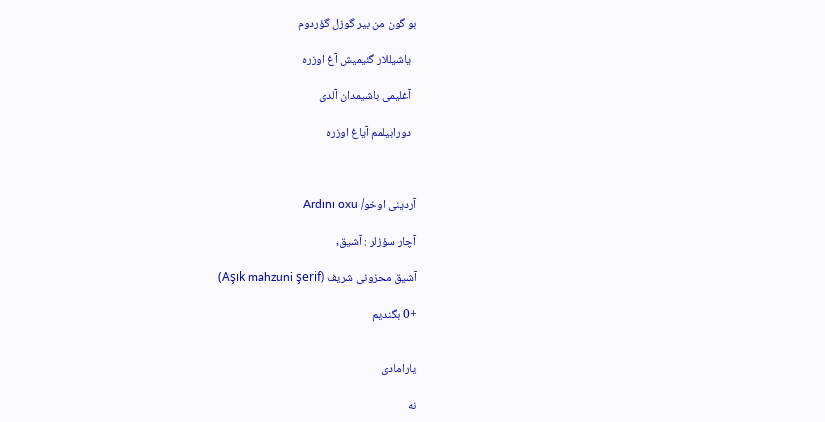بو گون من بیر گوزل گؤردوم

  یاشیللار گئیمیش آغ اوزره

  آغلیمی باشیمدان آلدی

  دورابیلمم آیاغ اوزره



آردینی اوخو/ Ardını oxu

آچار سؤزلر : آشیق,

آشیق محزونی شریف (Aşık mahzuni şerif)

+0 بگندیم


یارامادی

نه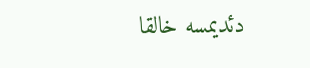دئدیمسه خالقا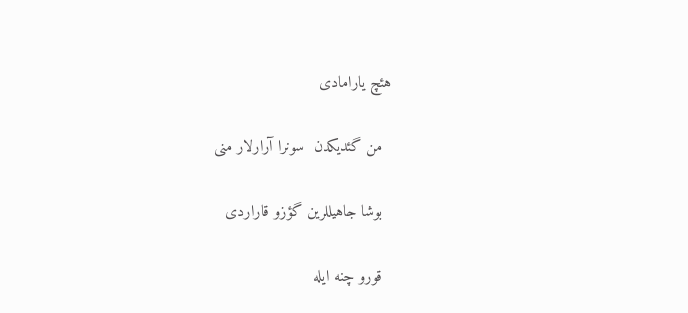هئچ یارامادی

  من گئدیكدن  سونرا آرارلار منی

  بوشا جاهیللرین گؤزو قاراردی

  قورو چنه ایله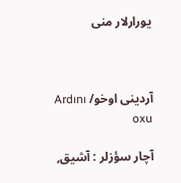یورارلار منی



آردینی اوخو/ Ardını oxu

آچار سؤزلر : آشیق,